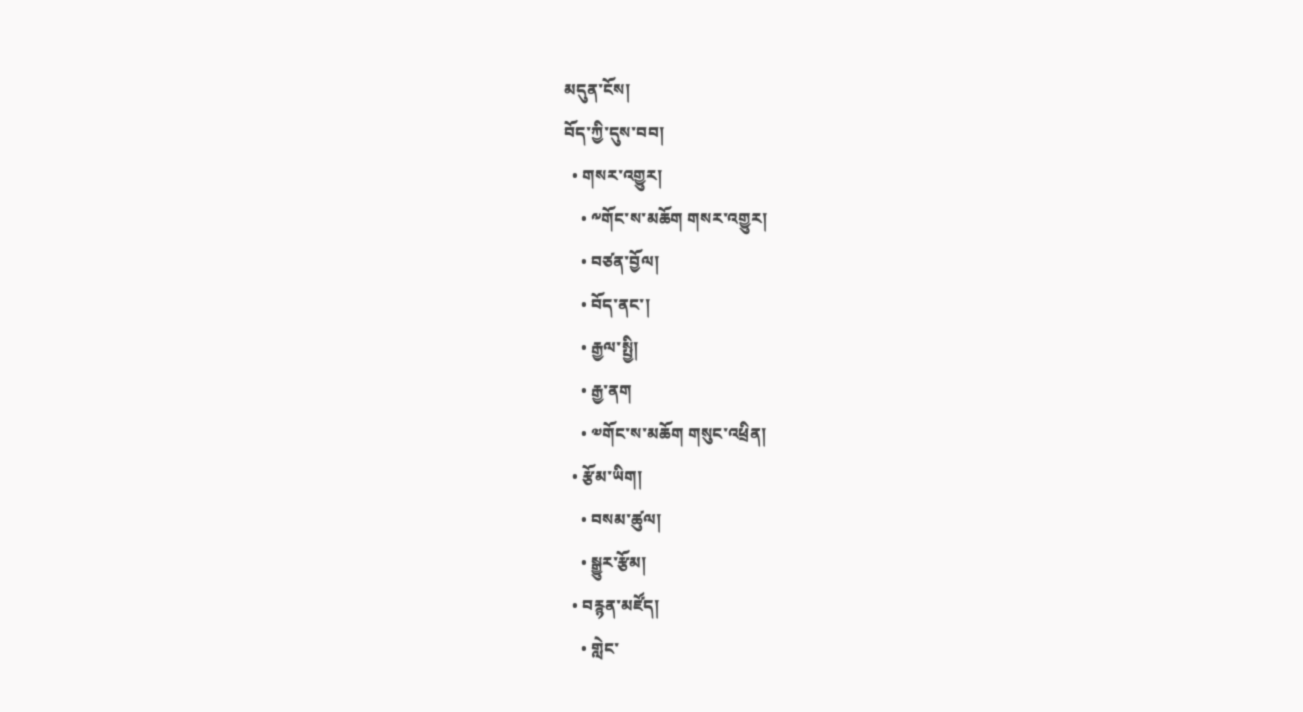མདུན་ངོས།
བོད་ཀྱི་དུས་བབ།
  • གསར་འགྱུར།
    • ༸གོང་ས་མཆོག གསར་འགྱུར།
    • བཙན་བྱོལ།
    • བོད་ནང་།
    • རྒྱལ་སྤྱི།
    • རྒྱ་ནག
    • ༧གོང་ས་མཆོག གསུང་འཕྲིན།
  • རྩོམ་ཡིག།
    • བསམ་ཚུལ།
    • སྒྱུར་རྩོམ།
  • བརྙན་མཛོད།
    • གླེང་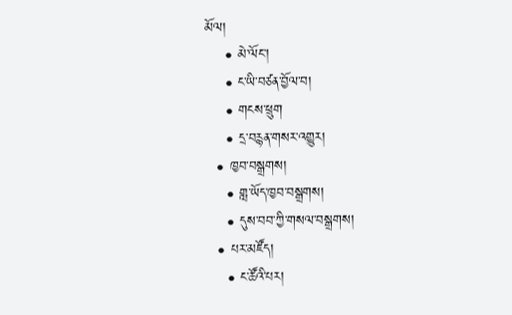མོལ།
    • མེ་ལོང་།
    • ང་ཡི་བཙན་བྱོལ་བ།
    • གངས་ཕྲུག
    • དྲ་བརྙན་གསར་འགྱུར།
  • ཁྱབ་བསྒྲགས།
    • གླ་ཡོད་ཁྱབ་བསྒྲགས།
    • དུས་བབ་ཀྱི་གསལ་བསྒྲགས།
  • པར་མཛོད།
    • ང་ཚོའི་པར།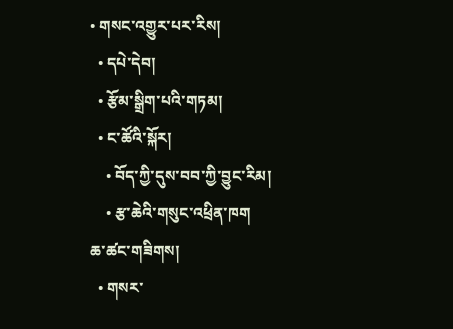• གསང་འགྱུར་པར་རིས།
  • དཔེ་དེབ།
  • རྩོམ་སྒྲིག་པའི་གཏམ།
  • ང་ཚོའི་སྐོར།
    • བོད་ཀྱི་དུས་བབ་ཀྱི་བྱུང་རིམ།
    • རྩ་ཆེའི་གསུང་འཕྲིན་ཁག
ཆ་ཚང་གཟིགས།
  • གསར་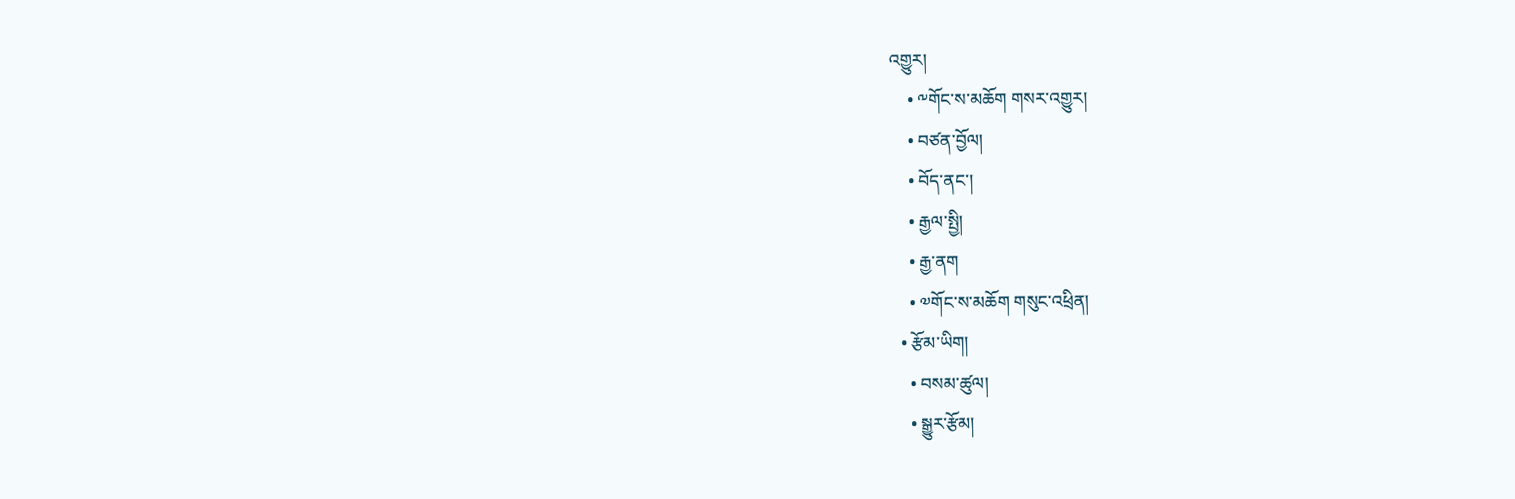འགྱུར།
    • ༸གོང་ས་མཆོག གསར་འགྱུར།
    • བཙན་བྱོལ།
    • བོད་ནང་།
    • རྒྱལ་སྤྱི།
    • རྒྱ་ནག
    • ༧གོང་ས་མཆོག གསུང་འཕྲིན།
  • རྩོམ་ཡིག།
    • བསམ་ཚུལ།
    • སྒྱུར་རྩོམ།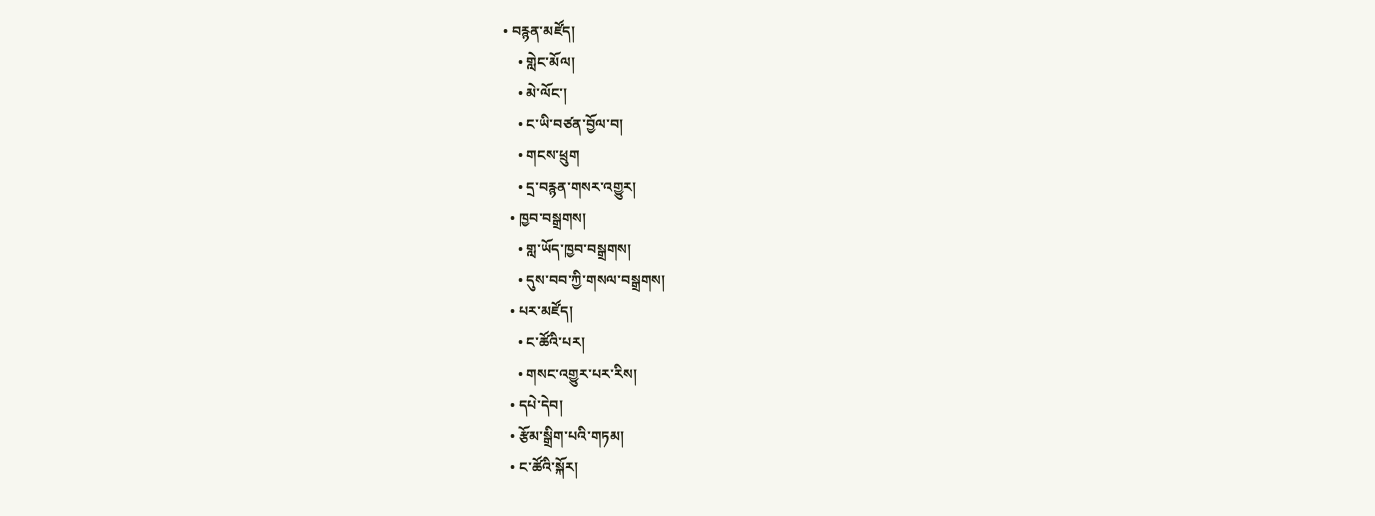• བརྙན་མཛོད།
    • གླེང་མོལ།
    • མེ་ལོང་།
    • ང་ཡི་བཙན་བྱོལ་བ།
    • གངས་ཕྲུག
    • དྲ་བརྙན་གསར་འགྱུར།
  • ཁྱབ་བསྒྲགས།
    • གླ་ཡོད་ཁྱབ་བསྒྲགས།
    • དུས་བབ་ཀྱི་གསལ་བསྒྲགས།
  • པར་མཛོད།
    • ང་ཚོའི་པར།
    • གསང་འགྱུར་པར་རིས།
  • དཔེ་དེབ།
  • རྩོམ་སྒྲིག་པའི་གཏམ།
  • ང་ཚོའི་སྐོར།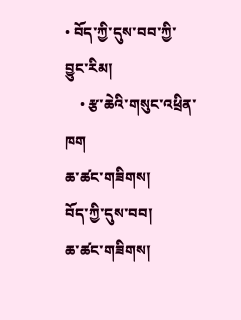• བོད་ཀྱི་དུས་བབ་ཀྱི་བྱུང་རིམ།
    • རྩ་ཆེའི་གསུང་འཕྲིན་ཁག
ཆ་ཚང་གཟིགས།
བོད་ཀྱི་དུས་བབ།
ཆ་ཚང་གཟིགས།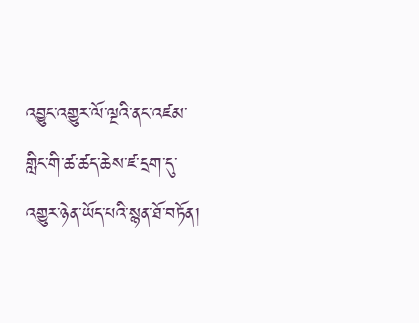འབྱུང་འགྱུར་ལོ་ལྔའི་ནང་འཛམ་གླིང་གི་ཚ་ཚད་ཆེས་ཛ་དྲག་དུ་འགྱུར་ཉེན་ཡོད་པའི་སྙན་ཐོ་བཏོན།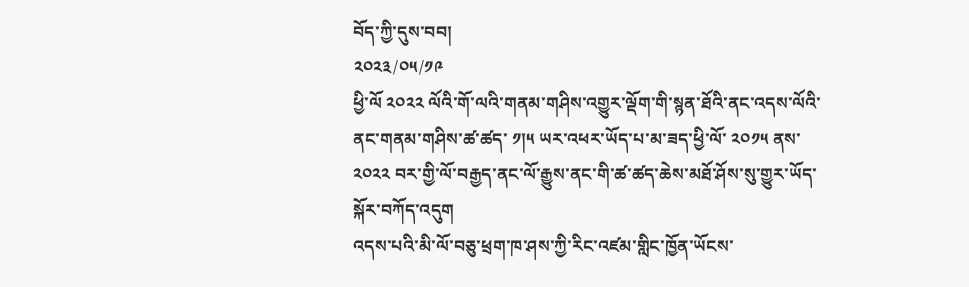བོད་ཀྱི་དུས་བབ།
༢༠༢༣/༠༥/༡༩
ཕྱི་ལོ ༢༠༢༢ ལོའི་གོ་ལའི་གནམ་གཤིས་འགྱུར་ལྡོག་གི་སྙན་ཐོའི་ནང་འདས་ལོའི་ནང་གནམ་གཤིས་ཚ་ཚད་ ༡།༥ ཡར་འཕར་ཡོད་པ་མ་ཟད་ཕྱི་ལོ་ ༢༠༡༥ ནས་ ༢༠༢༢ བར་གྱི་ལོ་བརྒྱད་ནང་ལོ་རྒྱུས་ནང་གི་ཚ་ཚད་ཆེས་མཐོ་ཤོས་སུ་གྱུར་ཡོད་སྐོར་བཀོད་འདུག
འདས་པའི་མི་ལོ་བཅུ་ཕྲག་ཁ་ཤས་ཀྱི་རིང་འཛམ་གླིང་ཁྱོན་ཡོངས་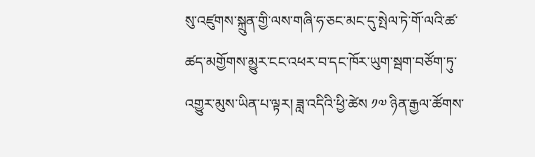སུ་འཛུགས་སྐྲུན་གྱི་ལས་གཞི་ཧ་ཅང་མང་དུ་སྤེལ་ཏེ་གོ་ལའི་ཚ་ཚད་མགྱོགས་མྱུར་ངང་འཕར་བ་དང་ཁོར་ཡུག་སྦག་བཙོག་ཏུ་འགྱུར་མུས་ཡིན་པ་ལྟར། ཟླ་འདིའི་ཕྱི་ཚེས ༡༧ ཉིན་རྒྱལ་ཚོགས་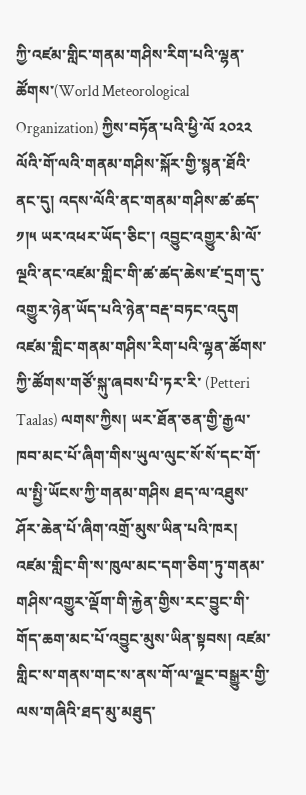ཀྱི་འཛམ་གླིང་གནམ་གཤིས་རིག་པའི་ལྷན་ཚོགས་(World Meteorological Organization) ཀྱིས་བཏོན་པའི་ཕྱི་ལོ ༢༠༢༢ ལོའི་གོ་ལའི་གནམ་གཤིས་སྐོར་གྱི་སྙན་ཐོའི་ནང་དུ། འདས་ལོའི་ནང་གནམ་གཤིས་ཚ་ཚད་ ༡།༥ ཡར་འཕར་ཡོད་ཅིང་། འབྱུང་འགྱུར་མི་ལོ་ལྔའི་ནང་འཛམ་གླིང་གི་ཚ་ཚད་ཆེས་ཛ་དྲག་དུ་འགྱུར་ཉེན་ཡོད་པའི་ཉེན་བརྡ་བཏང་འདུག
འཛམ་གླིང་གནམ་གཤིས་རིག་པའི་ལྷན་ཚོགས་ཀྱི་ཚོགས་གཙོ་སྐུ་ཞབས་པི་ཏར་རི་ (Petteri Taalas) ལགས་ཀྱིས། ཡར་ཐོན་ཅན་གྱི་རྒྱལ་ཁབ་མང་པོ་ཞིག་གིས་ཡུལ་ལུང་སོ་སོ་དང་གོ་ལ་སྤྱི་ཡོངས་ཀྱི་གནམ་གཤིས ཐད་ལ་འཐུས་ཤོར་ཆེན་པོ་ཞིག་འགྲོ་མུས་ཡིན་པའི་ཁར། འཛམ་གླིང་གི་ས་ཁུལ་མང་དག་ཅིག་ཏུ་གནམ་གཤིས་འགྱུར་ལྡོག་གི་རྐྱེན་གྱིས་རང་བྱུང་གི་གོད་ཆག་མང་པོ་འབྱུང་མུས་ཡིན་སྟབས། འཛམ་གླིང་ས་གནས་གང་ས་ནས་གོ་ལ་ལྗང་བསྒྱུར་གྱི་ལས་གཞིའི་ཐད་མུ་མཐུད་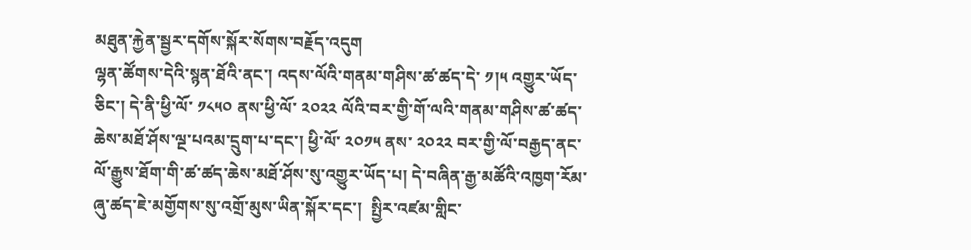མཐུན་རྐྱེན་སྦྱར་དགོས་སྐོར་སོགས་བརྗོད་འདུག
ལྷན་ཚོགས་དེའི་སྙན་ཐོའི་ནང་། འདས་ལོའི་གནམ་གཤིས་ཚ་ཚད་དེ་ ༡།༥ འགྱུར་ཡོད་ཅིང་། དེ་ནི་ཕྱི་ལོ་ ༡༨༥༠ ནས་ཕྱི་ལོ་ ༢༠༢༢ ལོའི་བར་གྱི་གོ་ལའི་གནམ་གཤིས་ཚ་ཚད་ཆེས་མཐོ་ཤོས་ལྔ་པའམ་དྲུག་པ་དང་། ཕྱི་ལོ་ ༢༠༡༥ ནས་ ༢༠༢༢ བར་གྱི་ལོ་བརྒྱད་ནང་ལོ་རྒྱུས་ཐོག་གི་ཚ་ཚད་ཆེས་མཐོ་ཤོས་སུ་འགྱུར་ཡོད་པ། དེ་བཞིན་རྒྱ་མཚོའི་འཁྱག་རོམ་ཞུ་ཚད་ཇེ་མགྱོགས་སུ་འགྲོ་མུས་ཡིན་སྐོར་དང་།  སྤྱིར་འཛམ་གླིང་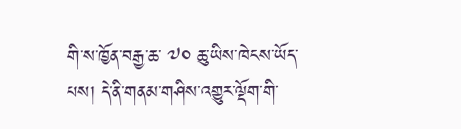གི་ས་ཁྱོན་བརྒྱ་ཆ་ ༧༠ ཆུ་ཡིས་ཁེངས་ཡོད་པས། དེ་ནི་གནམ་གཤིས་འགྱུར་ལྡོག་གི་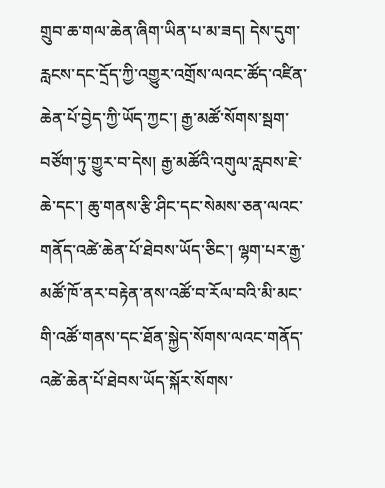གྲུབ་ཆ་གལ་ཆེན་ཞིག་ཡིན་པ་མ་ཟད། དེས་དུག་རླངས་དང་དྲོད་ཀྱི་འགྱུར་འགྲོས་ལའང་ཚོད་འཛིན་ཆེན་པོ་བྱེད་ཀྱི་ཡོད་ཀྱང་། རྒྱ་མཚོ་སོགས་སྦག་བཙོག་ཏུ་གྱུར་བ་དེས། རྒྱ་མཚོའི་འགུལ་རླབས་ཇེ་ཆེ་དང་། ཆུ་གནས་རྩི་ཤིང་དང་སེམས་ཅན་ལའང་གནོད་འཚེ་ཆེན་པོ་ཐེབས་ཡོད་ཅིང་། ལྷག་པར་རྒྱ་མཚོ་ཁོ་ནར་བརྟེན་ནས་འཚོ་བ་རོལ་བའི་མི་མང་གི་འཚོ་གནས་དང་ཐོན་སྐྱེད་སོགས་ལའང་གནོད་འཚེ་ཆེན་པོ་ཐེབས་ཡོད་སྐོར་སོགས་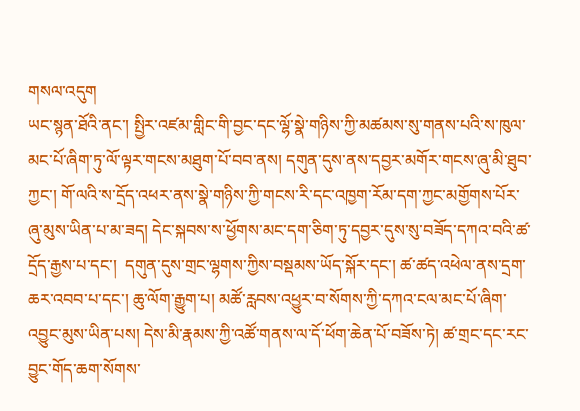གསལ་འདུག
ཡང་སྙན་ཐོའི་ནང་། སྤྱིར་འཛམ་གླིང་གི་བྱང་དང་ལྷོ་སྣེ་གཉིས་ཀྱི་མཚམས་སུ་གནས་པའི་ས་ཁུལ་མང་པོ་ཞིག་ཏུ་ལོ་ལྟར་གངས་མཐུག་པོ་བབ་ནས། དགུན་དུས་ནས་དབྱར་མགོར་གངས་ཞུ་མི་ཐུབ་ཀྱང་། གོ་ལའི་ས་དྲོད་འཕར་ནས་སྣེ་གཉིས་ཀྱི་གངས་རི་དང་འཁྱག་རོམ་དག་ཀྱང་མགྱོགས་པོར་ཞུ་མུས་ཡིན་པ་མ་ཟད། དེང་སྐབས་ས་ཕྱོགས་མང་དག་ཅིག་ཏུ་དབྱར་དུས་སུ་བཟོད་དཀའ་བའི་ཚ་དྲོད་རྒྱས་པ་དང་།  དགུན་དུས་གྲང་ལྷགས་ཀྱིས་བསྡམས་ཡོད་སྐོར་དང་། ཚ་ཚད་འཕེལ་ནས་དྲག་ཆར་འབབ་པ་དང་། ཆུ་ལོག་རྒྱུག་པ། མཚོ་རླབས་འཕྱུར་བ་སོགས་ཀྱི་དཀའ་ངལ་མང་པོ་ཞིག་འབྱུང་མུས་ཡིན་པས། དེས་མི་རྣམས་ཀྱི་འཚོ་གནས་ལ་དོ་ཕོག་ཆེན་པོ་བཟོས་ཏེ། ཚ་གྲང་དང་རང་བྱུང་གོད་ཆག་སོགས་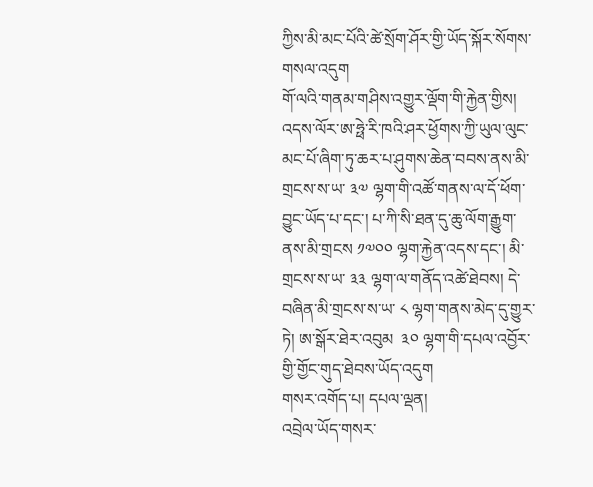ཀྱིས་མི་མང་པོའི་ཚེ་སྲོག་ཤོར་གྱི་ཡོད་སྐོར་སོགས་གསལ་འདུག
གོ་ལའི་གནམ་གཤིས་འགྱུར་ལྡོག་གི་རྐྱེན་གྱིས། འདས་ལོར་ཨ་ཧྥེ་རི་ཁའི་ཤར་ཕྱོགས་ཀྱི་ཡུལ་ལུང་མང་པོ་ཞིག་ཏུ་ཆར་པ་ཤུགས་ཆེན་བབས་ནས་མི་གྲངས་ས་ཡ་ ༣༧ ལྷག་གི་འཚོ་གནས་ལ་དོ་ཕོག་བྱུང་ཡོད་པ་དང་། པ་ཀི་སི་ཐན་དུ་ཆུ་ལོག་རྒྱུག་ནས་མི་གྲངས ༡༧༠༠ ལྷག་རྐྱེན་འདས་དང་། མི་གྲངས་ས་ཡ་ ༣༣ ལྷག་ལ་གནོད་འཚེ་ཐེབས། དེ་བཞིན་མི་གྲངས་ས་ཡ་ ༨ ལྷག་གནས་མེད་དུ་གྱུར་ཏེ། ཨ་སྒོར་ཐེར་འབུམ  ༣༠ ལྷག་གི་དཔལ་འབྱོར་གྱི་གྱོང་གུད་ཐེབས་ཡོད་འདུག
གསར་འགོད་པ། དཔལ་ལྡན།
འབྲེལ་ཡོད་གསར་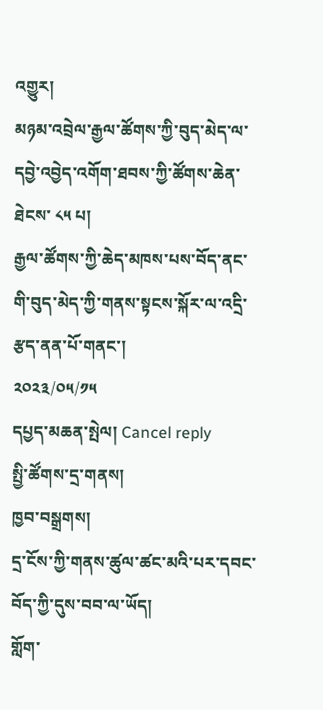འགྱུར།
མཉམ་འབྲེལ་རྒྱལ་ཚོགས་ཀྱི་བུད་མེད་ལ་དབྱེ་འབྱེད་འགོག་ཐབས་ཀྱི་ཚོགས་ཆེན་ཐེངས་ ༨༥ པ།
རྒྱལ་ཚོགས་ཀྱི་ཆེད་མཁས་པས་བོད་ནང་གི་བུད་མེད་ཀྱི་གནས་སྟངས་སྐོར་ལ་འདྲི་རྩད་ནན་པོ་གནང་།
༢༠༢༣/༠༥/༡༥
དཔྱད་མཆན་སྤེལ། Cancel reply
སྤྱི་ཚོགས་དྲ་གནས།
ཁྱབ་བསྒྲགས།
དྲ་ངོས་ཀྱི་གནས་ཚུལ་ཚང་མའི་པར་དབང་བོད་ཀྱི་དུས་བབ་ལ་ཡོད།
གློག་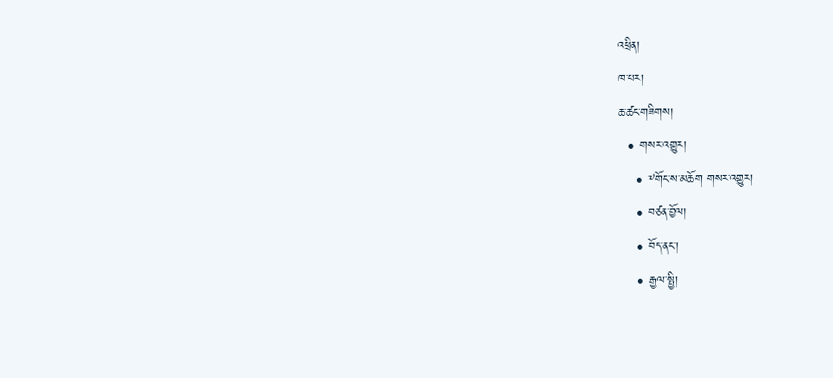འཕྲིན།
ཁ་པར།
ཆ་ཚང་གཟིགས།
  • གསར་འགྱུར།
    • ༸གོང་ས་མཆོག གསར་འགྱུར།
    • བཙན་བྱོལ།
    • བོད་ནང་།
    • རྒྱལ་སྤྱི།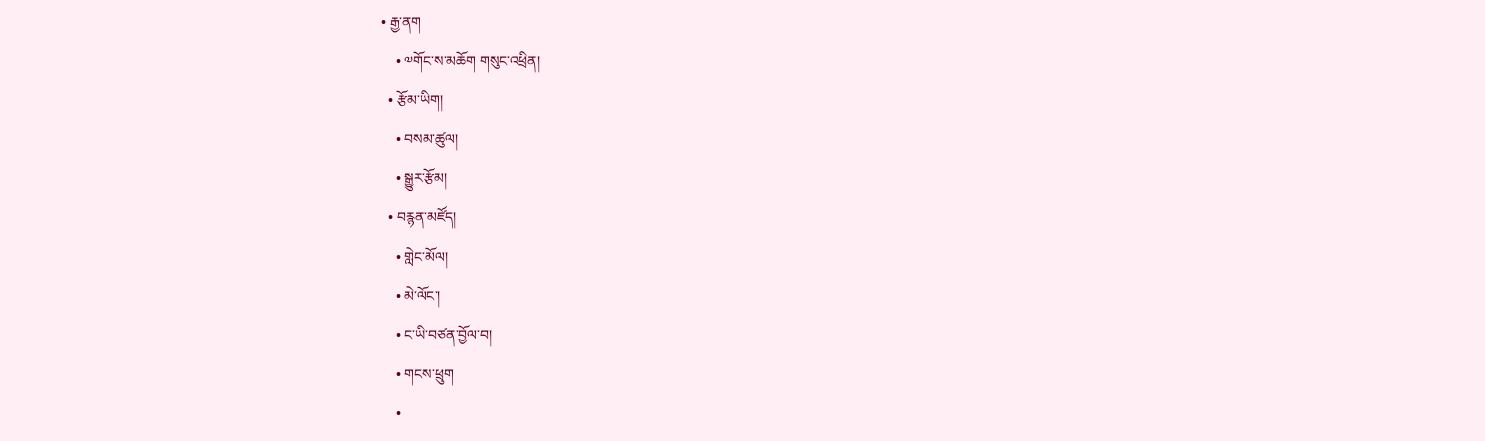• རྒྱ་ནག
    • ༧གོང་ས་མཆོག གསུང་འཕྲིན།
  • རྩོམ་ཡིག།
    • བསམ་ཚུལ།
    • སྒྱུར་རྩོམ།
  • བརྙན་མཛོད།
    • གླེང་མོལ།
    • མེ་ལོང་།
    • ང་ཡི་བཙན་བྱོལ་བ།
    • གངས་ཕྲུག
    •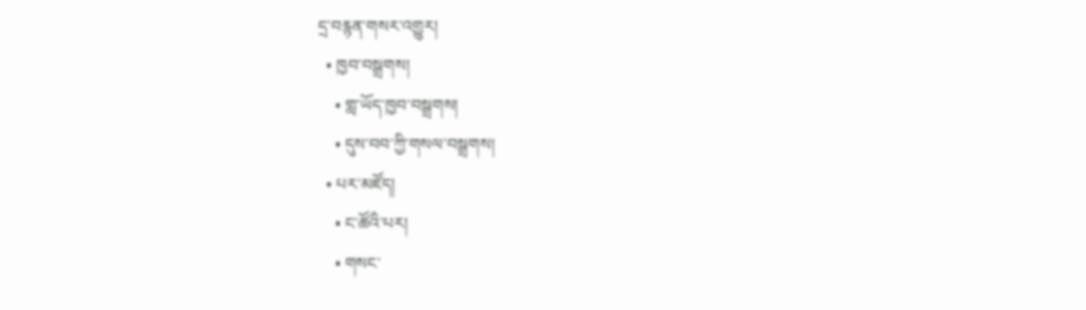དྲ་བརྙན་གསར་འགྱུར།
  • ཁྱབ་བསྒྲགས།
    • གླ་ཡོད་ཁྱབ་བསྒྲགས།
    • དུས་བབ་ཀྱི་གསལ་བསྒྲགས།
  • པར་མཛོད།
    • ང་ཚོའི་པར།
    • གསང་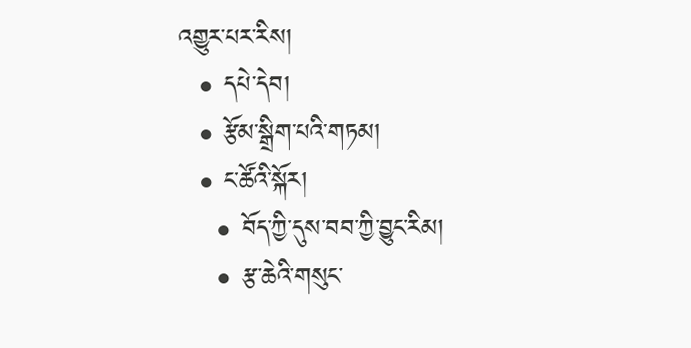འགྱུར་པར་རིས།
  • དཔེ་དེབ།
  • རྩོམ་སྒྲིག་པའི་གཏམ།
  • ང་ཚོའི་སྐོར།
    • བོད་ཀྱི་དུས་བབ་ཀྱི་བྱུང་རིམ།
    • རྩ་ཆེའི་གསུང་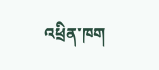འཕྲིན་ཁག